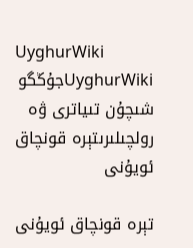UyghurWiki
UyghurWikiجۇڭگو شىچۇن تىياترى ۋە رولچىلىرىتېرە قونچاق ئويۇنى

تېرە قونچاق ئويۇنى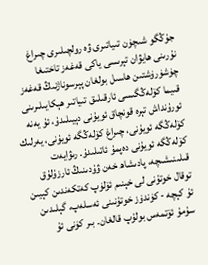جۇڭگو شىچۈن تىياتىرى ۋە رولچىلىرى چىراغ نۇرىنى ھايۋان تېرىسى ياكى قەغەز تاختىغا چۈشۈرۈشتىن ھاسىل بولغان پېرسوناژنىڭ قەغەز قىيما كۆلەڭگىسى ئارقىلىق تىياتىر ھېكايىلىرىنى ئورۇنداش تېرە قونچاق ئويۇنى دېيىلىدۇ، ئۇ يەنە كۆلەڭگە ئويۇنى، چىراغ كۆلەڭگە ئويۇنى، يەرلىك كۆلەڭگە ئويۇنى دەپمۇ ئاتىلىدۇ. رىۋايەت قىلىنىشىچە، پادىشاھ خەن ۋۇدىنىڭ ئارزۇلۇق توقال خوتۇنى لى خېنىم ئۆلۈپ كەتكەندىن كېيىن ئۇ كېچە - كۈندۈز خوتۇنىنى ئەسلەپ، گېلىدىن سۇمۇ ئۆتمەس بولۇپ قالغان. بىر كۈنى ئۇ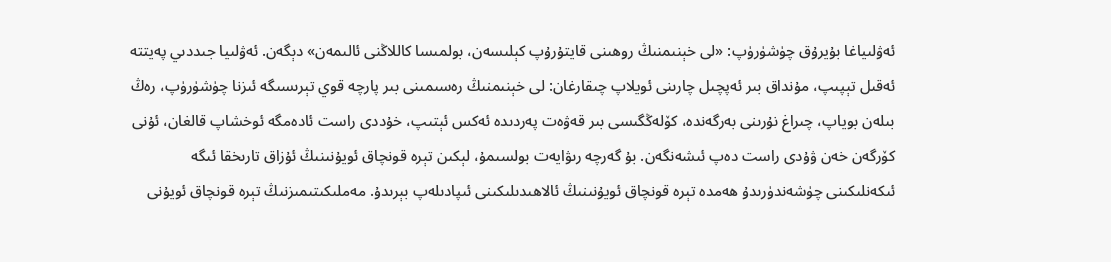ئەۋلىياغا بۇيرۇق چۈشۈرۈپ: «لى خېنىمنىڭ روھىنى قايتۇرۇپ كېلىسەن، بولمىسا كاللاڭنى ئالىمەن» دېگەن. ئەۋلىيا جىددىي پەيتتە ئەقىل تېپىپ، مۇنداق بىر ئەپچىل چارىنى ئويلاپ چىقارغان: لى خېنىمنىڭ رەسىمىنى بىر پارچە قوي تېرىسىگە ئىزنا چۈشۈرۈپ، رەڭ بىلەن بوياپ، چىراغ نۇرىنى بەرگەندە، كۆلەڭگىسى بىر قەۋەت پەردىدە ئەكس ئېتىپ، خۇددى راست ئادەمگە ئوخشاپ قالغان، ئۇنى كۆرگەن خەن ۋۇدى راست دەپ ئىشەنگەن. بۇ گەرچە رىۋايەت بولسىمۇ، لېكىن تېرە قونچاق ئويۇنىنىڭ ئۇزاق تارىخقا ئىگە ئىكەنلىكىنى چۈشەندۈرىدۇ ھەمدە تېرە قونچاق ئويۇنىنىڭ ئالاھىدىلىكىنى ئىپادىلەپ بېرىدۇ. مەملىكىتىمىزنىڭ تېرە قونچاق ئويۇنى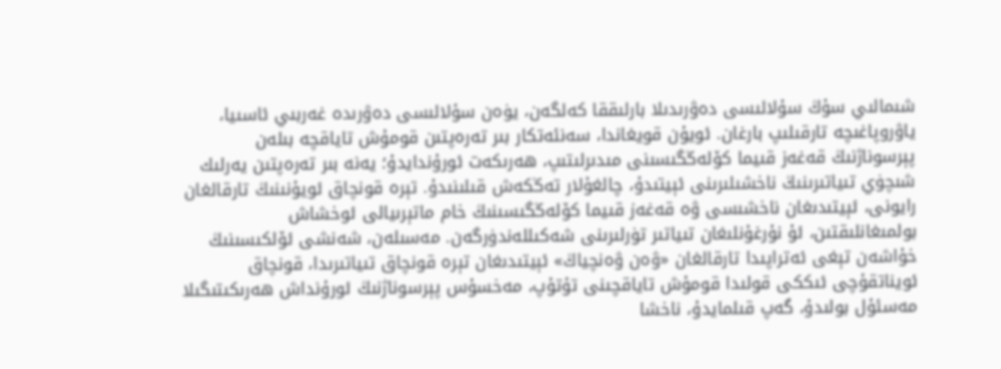شىمالىي سۇڭ سۇلالىسى دەۋرىدىلا بارلىققا كەلگەن، يۈەن سۇلالىسى دەۋرىدە غەربىي ئاسىيا، ياۋروپاغىچە تارقىلىپ بارغان. ئويۇن قويغاندا، سەنئەتكار بىر تەرەپتىن قومۇش تاياقچە بىلەن پېرسوناژنىڭ قەغەز قىيما كۆلەڭگىسىنى مىدىرلىتىپ، ھەرىكەت ئورۇندايدۇ؛ يەنە بىر تەرەپتىن يەرلىك شىچۈي تىياتىرىنىڭ ناخشىلىرىنى ئېيتىدۇ، چالغۇلار تەڭكەش قىلىنىدۇ. تېرە قونچاق ئويۇنىنىڭ تارقالغان رايونى، ئېيتىدىغان ناخشىسى ۋە قەغەز قىيما كۆلەڭگىسىنىڭ خام ماتېرىيالى ئوخشاش بولمىغانلىقتىن، ئۇ نۇرغۇنلىغان تىياتىر تۈرلىرىنى شەكىللەندۈرگەن. مەسىلەن، شەنشى ئۆلكىسىنىڭ خۇاشەن تېغى ئەتراپىدا تارقالغان «ۋەن ۋەنچياڭ» ئېيتىدىغان تېرە قونچاق تىياتىرىدا، قونچاق ئويناتقۇچى ئىككى قولىدا قومۇش تاياقچىنى تۇتۇپ، مەخسۇس پېرسوناژنىڭ ئورۇنداش ھەرىكىتىگىلا مەسئۇل بولىدۇ، گەپ قىلمايدۇ، ناخشا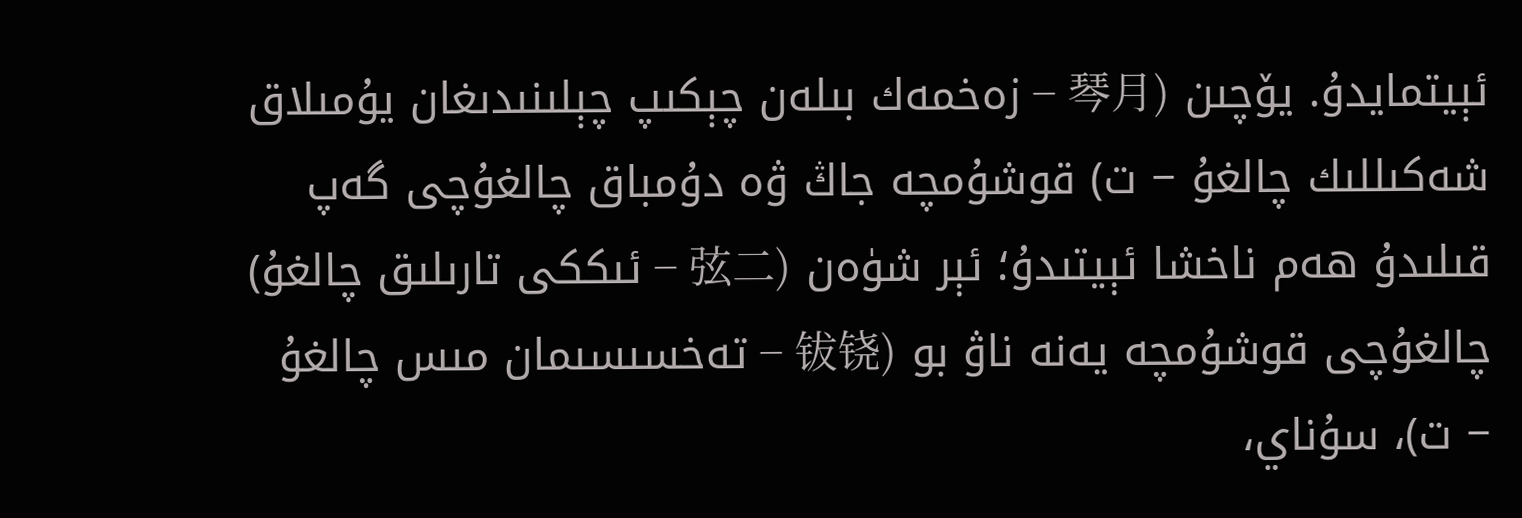ئېيتمايدۇ. يۆچىن (琴月 − زەخمەك بىلەن چېكىپ چېلىنىدىغان يۇمىلاق شەكىللىك چالغۇ − ت) قوشۇمچە جاڭ ۋە دۇمباق چالغۇچى گەپ قىلىدۇ ھەم ناخشا ئېيتىدۇ؛ ئېر شۈەن (弦二 − ئىككى تارىلىق چالغۇ) چالغۇچى قوشۇمچە يەنە ناۋ بو (钹铙 − تەخسىسىمان مىس چالغۇ − ت)، سۇناي،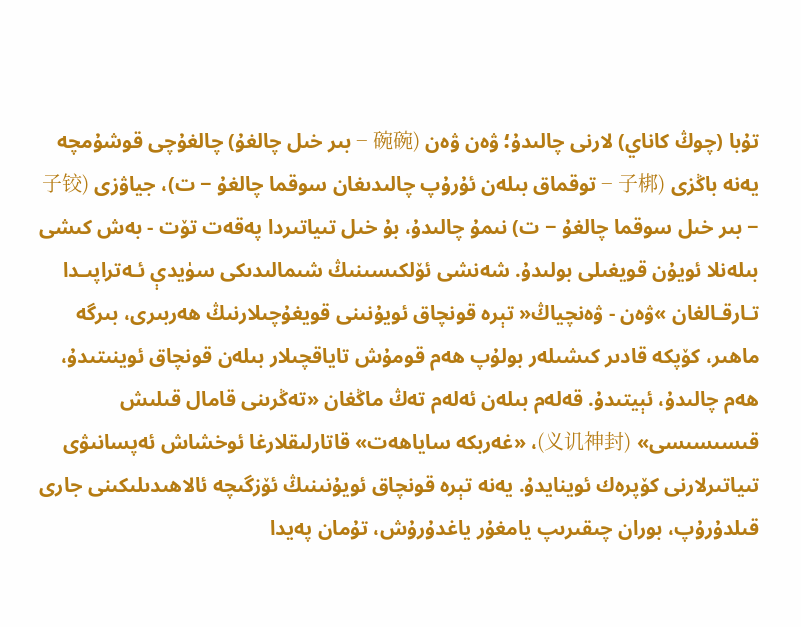تۇبا (چوڭ كاناي) لارنى چالىدۇ؛ ۋەن ۋەن (碗碗 − بىر خىل چالغۇ) چالغۇچى قوشۇمچە يەنە باڭزى (子梆 − توقماق بىلەن ئۇرۇپ چالىدىغان سوقما چالغۇ − ت)، جياۋزى (子铰 − بىر خىل سوقما چالغۇ − ت) نىمۇ چالىدۇ، بۇ خىل تىياتىردا پەقەت تۆت - بەش كىشى بىلەنلا ئويۇن قويغىلى بولىدۇ. شەنشى ئۆلكىسىنىڭ شىمالىدىكى سۈيدې ئـەتراپىـدا تـارقـالغان »ۋەن - ۋەنچياڭ« تېرە قونچاق ئويۇنىنى قويغۇچىلارنىڭ ھەربىرى، بىرگە ماھىر، كۆپكە قادىر كىشىلەر بولۇپ ھەم قومۇش تاياقچىلار بىلەن قونچاق ئوينىتىدۇ، ھەم چالىدۇ، ئېيتىدۇ. قەلەم بىلەن ئەلەم تەڭ ماڭغان «تەڭرىنى قامال قىلىش قىسىسىسى» (义讥神封)، «غەربكە ساياھەت» قاتارلىقلارغا ئوخشاش ئەپسانىۋى تىياتىرلارنى كۆپرەك ئوينايدۇ. يەنە تېرە قونچاق ئويۇنىنىڭ ئۆزگىچە ئالاھىدىلىكىنى جارى قىلدۇرۇپ، بوران چىقىرىپ يامغۇر ياغدۇرۇش، تۇمان پەيدا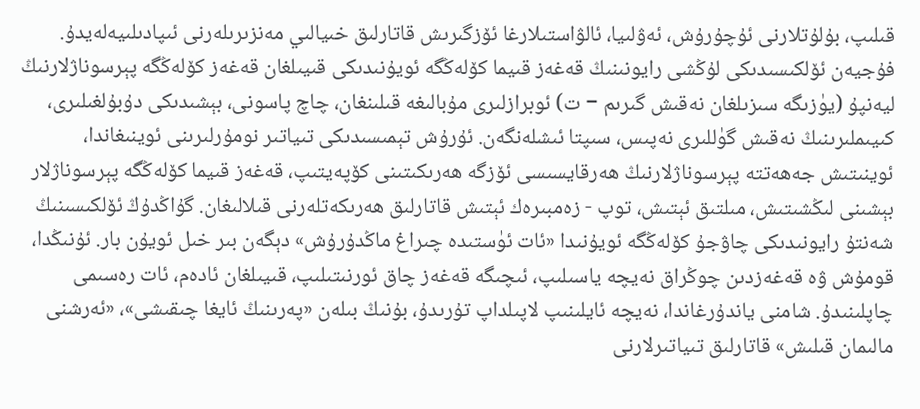قىلىپ، بۇلۇتلارنى ئۇچۇرۇش، ئەۋلىيا، ئالۋاستىلارغا ئۆزگىرىش قاتارلىق خىيالىي مەنزىرىلەرنى ئىپادىلىيەلەيدۇ. فۇجيەن ئۆلكىسىدىكى لۇڭشى رايونىنىڭ قەغەز قىيما كۆلەڭگە ئويۇنىدىكى قىيىلغان قەغەز كۆلەڭگە پېرسوناژلارنىڭ ليەنپۇ (يۈزىگە سىزىلغان نەقىش گىرىم − ت) ئوبرازلىرى مۇبالىغە قىلىنغان، چاچ پاسونى، بېشىدىكى دۇبۇلغىلىرى، كىيىملىرىنىڭ نەقىش گۈللىرى نەپىس، سىپتا ئىشلەنگەن. ئۇرۇش تېمىسىدىكى تىياتىر نومۇرلىرىنى ئوينىغاندا، ئوينىتىش جەھەتتە پېرسوناژلارنىڭ ھەرقايسىسى ئۆزگە ھەرىكىتىنى كۆپەيتىپ، قەغەز قىيما كۆلەڭگە پېرسوناژلار بېشىنى لىڭشىتىش، مىلتىق ئېتىش، توپ - زەمبىرەك ئېتىش قاتارلىق ھەرىكەتلەرنى قىلالىغان. گۇاڭدۇڭ ئۆلكىسىنىڭ شەنتۇ رايونىدىكى چاۋجۇ كۆلەڭگە ئويۇنىدا «ئات ئۈستىدە چىراغ ماڭدۇرۇش» دېگەن بىر خىل ئويۇن بار. ئۇنىڭدا، قومۇش ۋە قەغەزدىن چوڭراق نەيچە ياسىلىپ، ئىچىگە قەغەز چاق ئورنىتىلىپ، قىيىلغان ئادەم، ئات رەسىمى چاپلىنىدۇ. شامنى ياندۇرغاندا، نەيچە ئايلىنىپ لاپىلداپ تۇرىدۇ، بۇنىڭ بىلەن «پەرىنىڭ ئايغا چىقىشى»، «ئەرشنى مالىمان قىلىش» قاتارلىق تىياتىرلارنى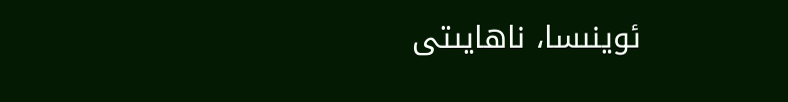ئوينىسا، ناھايىتى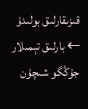قىزىقارلىق بولىدۇ
← بارلىق تېمىلار جۇڭگو شىچۇن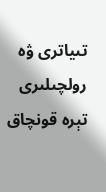تىياترى ۋە رولچىلىرى
تېرە قونچاق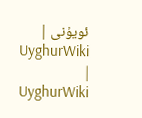ئويۇنى | UyghurWiki | UyghurWiki